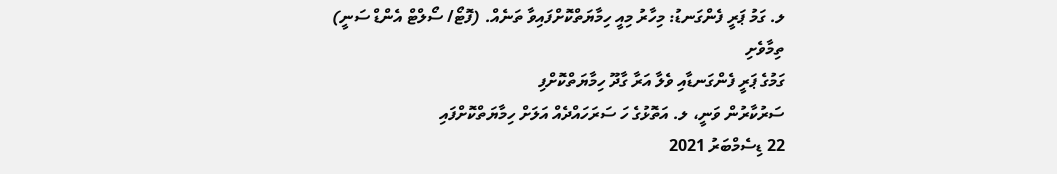ލ. ގަމު ޕަރީ ފެންގަނޑު: މިހާރު މިއީ ހިމާޔަތްކޮށްފައިވާ ތަނެއް. (ފޮޓޯ/ ސޯލްޓް އެންޑް ސަނީ)
ތިމާވެށި
ގަމުގެ ޕަރީ ފެންގަނޑާއި ވެލާ އަރާ ގާދޫ ހިމާޔަތްކޮށްފި
ސަރުކާރުން ވަނީ، ލ. އަތޮޅުގެ ހަ ސަރަހައްދެއް އަލަށް ހިމާޔަތްކޮށްފައި
22 ޑިސެމްބަރު 2021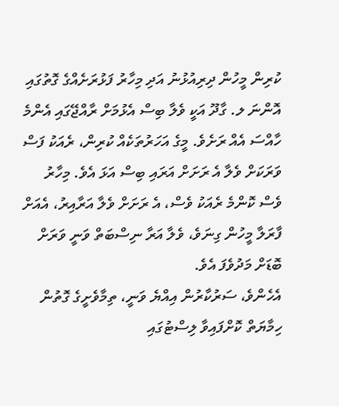ކުރިން މީހުން ދިރިއުޅުނު އަދި މިހާރު ފަޅުރަށެއްގެ ގޮތުގައި އޮންނަ ލ. ގާދޫ އަކީ ވެލާ ބިސް އެޅުމަށް ރާއްޖޭގައި އެންމެ ހާއްސަ އެއް ރަށެވެ. މީގެ އަހަރުތަކެއް ކުރިން، ރެއަކު ފަސް ވަރަކަށް ވެލާ އެ ރަށަށް އަރައި ބިސް އަޅަ އެވެ. މިހާރު ވެސް ކޮންމެ ރެއަކު ވެސް، އެ ރަށަށް ވެލާ އަރާއިރު، އެއަށް ފާރަލާ މީހުން ގިނަވެ، ވެލާ އަރާ ނިސްބަތް ވަނީ ވަރަށް ބޮޑަށް މަދުވެފަ އެވެ.
އެހެންވެ، ސަރުކާރުން އިއްޔެ ވަނީ، ތިމާވެށީގެ ގޮތުން ހިމާޔަތް ކޮށްފައިވާ ލިސްޓުގައި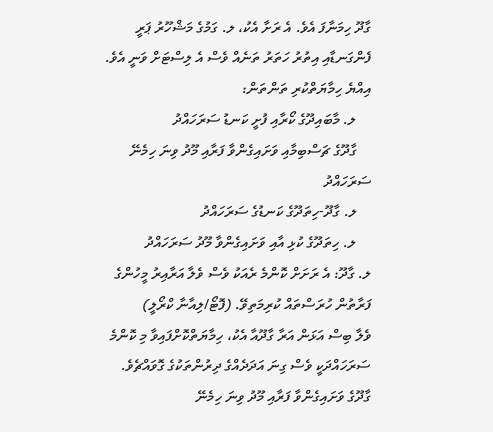ގާދޫ ހިމަނާފަ އެވެ. އެ ރަށާ އެކު، ލ. ގަމުގެ މަޝްހޫރު ޕަރީ ފެންގަނޑާއި އިތުރު ހަތަރު ތަނެއް ވެސް އެ ލިސްޓަށް ވަނީ އެވެ.
އިއްޔެ ހިމާޔަތްކުރި ތަންތަން:
    ލ. މާބައިދޫގެ ކޯރާއި ފުށީ ކަނޑު ސަރަހައްދު
    ގާދޫގެ ޗަސްބިމާއި ވަށައިގެންވާ ފަރާއި މޫދު ވިނަ ހިމެނޭ ސަރަހައްދު
    ލ. ގާދޫ-ހިތަދޫގެ ކަނޑުގެ ސަރަހައްދު
    ލ. ހިތަދޫގެ ކުޅި އާއި ވަށައިގެންވާ މޫދު ސަރަހައްދު
ލ. ގާދޫ: އެ ރަށަށް ކޮންމެ ރެއަކު ވެސް ވެލާ އަރާއިރު މީހުންގެ ފަރާތުން ހުރަސްތައް ކުރިމަތިވޭ. (ފޮޓޯ/ލިއާނާ ކްރޯލީ)
ވެލާ ބިސް އަޅަން އަރާ ގާދޫއާ އެކު، ހިމާޔަތްކޮށްފައިވާ މި ކޮންމެ ސަރަހައްދަކީ ވެސް ގިނަ އަދަދެއްގެ ދިރުންތަކުގެ ގޮވައްޗެވެ. ގާދޫގެ ވަށައިގެންވާ ފަރާއި މޫދު ވިނަ ހިމެނޭ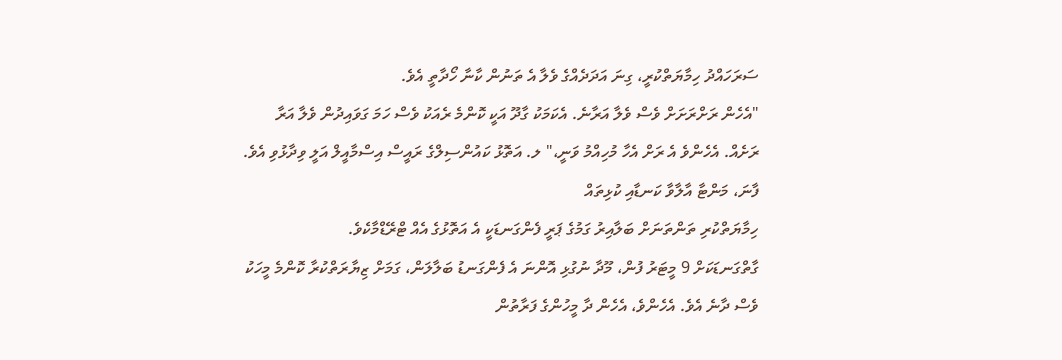ސަރަހައްދު ހިމާޔަތްކުރީ، ގިނަ އަދަދެއްގެ ވެލާ އެ ތަނުން ކާނާ ހޯދާތީ އެވެ.
"އެހެން ރަށްރަށަށް ވެސް ވެލާ އަރާނެ. އެކަމަކު ގާދޫ އަކީ ކޮންމެ ރެއަކު ވެސް ހަމަ ގަވައިދުން ވެލާ އަރާ ރަށެއް. އެހެންވެ އެ ރަށް އެހާ މުހިއްމު ވަނީ،" ލ. އަތޮޅު ކައުންސިލްގެ ރައީސް އިސްމާއީލް އަލީ ވިދާޅުވި އެވެ.
ފާނަ، މަންޓާ އާލާވާ ކަނޑާއި ކުޅިތައް
ހިމާޔަތްކުރި ތަންތަނަށް ބަލާއިރު ގަމުގެ ޕަރީ ފެންގަނޑަކީ އެ އަތޮޅުގެ އެއް ޓްރޭޑްމާކެވެ.
ގާތްގަނޑަކަށް 9 މީޓަރު ފުން، މޫދާ ނުގުޅި އޮންނަ އެ ފެންގަނޑު ބަލާލަން، ގަމަށް ޒިޔާރަތްކުރާ ކޮންމެ މީހަކު ވެސް ދާނެ އެވެ. އެހެންވެ، އެހެން ދާ މީހުންގެ ފަރާތުން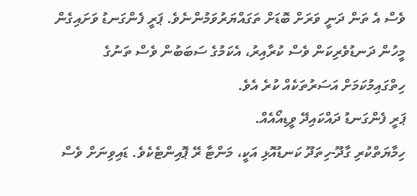ވެސް އެ ތަން ދަނީ ވަރަށް ބޮޑަށް ތަގައްޔަރުވަމުންނެވެ. ޕަރީ ފެންގަނޑު ވަށައިގެން މީހުން ދަނޑުވެރިކަން ވެސް ކުރާއިރު، އެކަމުގެ ސަބަބުން ވެސް ތަނުގެ ހިތްގައިމުކަމަށް އަސަރުތަކެއް ކުރެ އެވެ.
ޕަރީ ފެންގަނޑު ދައްކައިދޭ ވީޑިއޯއެއް.
ހިމާޔަތްކުރި ގާދޫ-ހިތަދޫ ކަނޑުއޮޅި އަކީ، މަންޓާ ރޭ ޕޮއިންޓެކެވެ. ޑައިވިނަށް ވެސް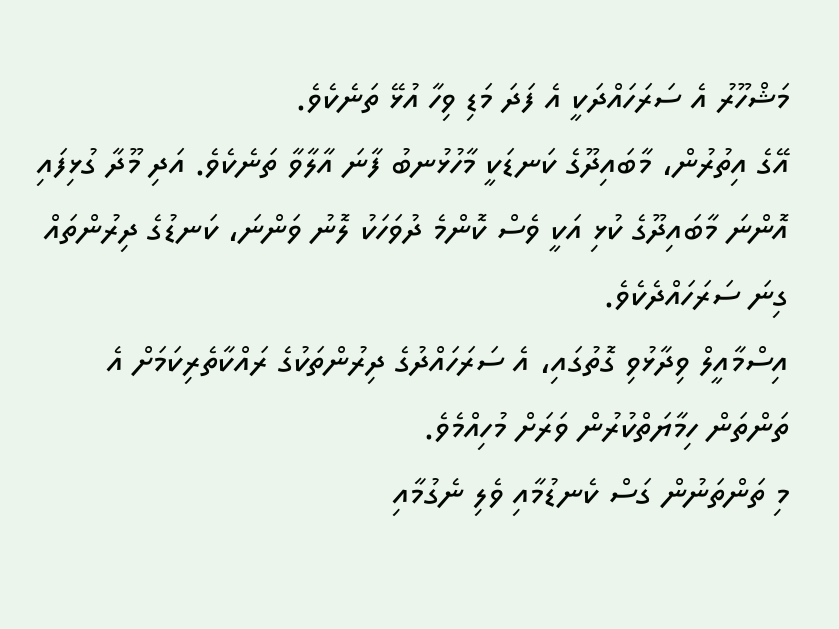މަޝްހޫރު އެ ސަރަހައްދަކީ އެ ފަދަ މަޑި ވިހާ އުޅޭ ތަނެކެވެ.
އޭގެ އިތުރުން، މާބައިދޫގެ ކަނޑަކީ މާހުޅުނބު ފާނަ އާލާވާ ތަނެކެވެ. އަދި މޫދާ ގުޅިފައި އޮންނަ މާބައިދޫގެ ކުޅި އަކީ ވެސް ކޮންމެ ދުވަހަކު ލޮނު ވަންނަ، ކަނޑުގެ ދިރުންތައް ގިނަ ސަރަހައްދެކެވެ.
އިސްމާއީލް ވިދާޅުވި ގޮތުގައި، އެ ސަރަހައްދުގެ ދިރުންތަކުގެ ރައްކާތެރިކަމަށް އެ ތަންތަން ހިމާޔަތްކުރުން ވަރަށް މުހިއްމެވެ.
މި ތަންތަނުން ގަސް ކެނޑުމާއި ވެލި ނެގުމާއި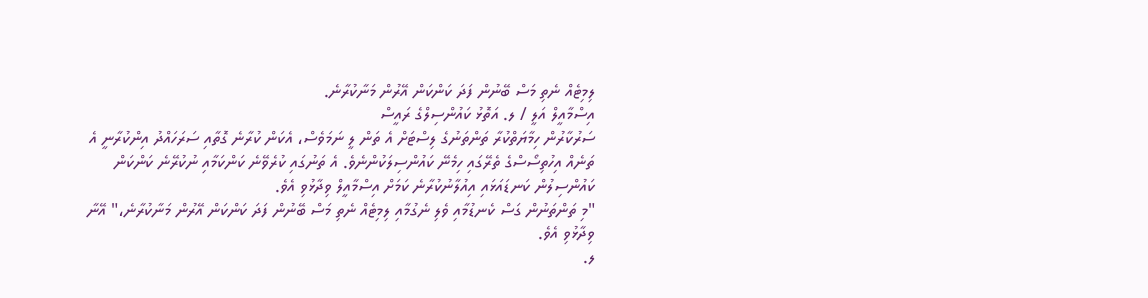ލިމިޓެއް ނެތި މަސް ބޭނުން ފަދަ ކަންކަން އޭރުން މަނާކުރާނެ.
އިސްމާއީލް އަލީ / ލ. އަތޮޅު ކައުންސިލްގެ ރައީސް
ސަރުކާރުން ހިމާޔަތްކުރާ ތަންތަނުގެ ލިސްޓަށް އެ ތަން ލީ ނަމަވެސް، އެކަން ކުރާނެ ގޮތާއި ސަރަހައްދު އިންކުރާނީ އެ ތަނެއް އިހުތިސޯސްގެ ތެރޭގައި ހިމެނޭ ކައުންސިލަކުންނެވެ. އެ ތަނުގައި ކުރެވޭނެ ކަންކަމާއި ނުކުރޭނެ ކަންކަން ކައުންސިލުން ކަނޑައަޅައި އިއުލާނުކުރާނެ ކަމަށް އިސްމާއީލް ވިދާޅުވި އެވެ.
"މި ތަންތަނުން ގަސް ކެނޑުމާއި ވެލި ނެގުމާއި ލިމިޓެއް ނެތި މަސް ބޭނުން ފަދަ ކަންކަން އޭރުން މަނާކުރާނެ،" އޭނާ ވިދާޅުވި އެވެ.
ލ.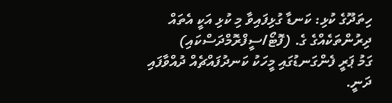ހިތަދޫގެ ކުޅި: ކަނޑާ ގުޅިފައިވާ މި ކުޅި އަކީ އެތައް ދިރުންތަކެއްގެ ގެ. (ފޮޓޯ/ސީފްރޮމްދަސްކައި)
ގަމު ޕަރީ ފެންގަނޑުގައި މީހަކު ކަނދުފައްޗެއް ދުއްވާފައި ދަނީ.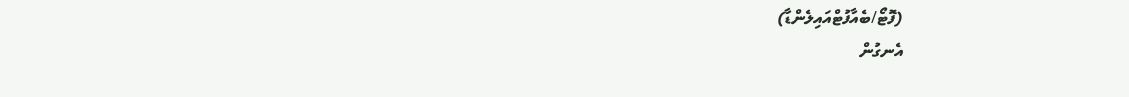(ފޮޓޯ/ބެއާފުޓްއައިލެންޑާ)
އެނގުން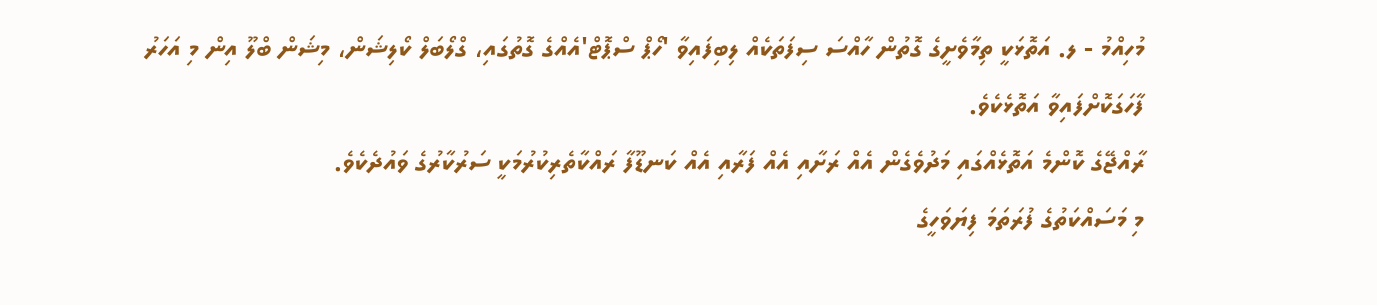މުހިއްމު - ލ. އަތޮޅަކީ ތިމާވެށީގެ ގޮތުން ހާއްސަ ސިފަތަކެއް ލިބިފައިވާ 'ހޯޕް ސްޕޮޓް'އެއްގެ ގޮތުގައި، ގްލޯބަލް ކޯލިޝަން، މިޝަން ބްލޫ އިން މި އަހަރު ފާހަގަކޮށްފައިވާ އަތޮޅެކެވެ.
ރާއްޖޭގެ ކޮންމެ އަތޮޅެއްގައި މަދުވެގެން އެއް ރަށާއި އެއް ފަރާއި އެއް ކަނޑޫފާ ރައްކާތެރިކުރުމަކީ ސަރުކާރުގެ ވައުދެކެވެ.
މި މަސައްކަތުގެ ފުރަތަމަ ފިޔަވަހީގެ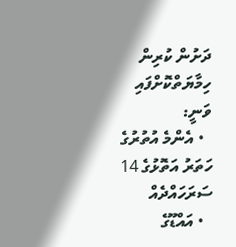ދަށުން ކުރިން ހިމާޔަތްކޮށްފައި ވަނީ:
  • އެންމެ އުތުރުގެ ހަތަރު އަތޮޅުގެ 14 ސަރަހައްދެއް
  • އައްޑޫގެ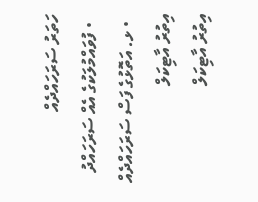ހަތަރު ސަރަހައްދެއް
  • ފުވައްމުލަކުގެ އެއް ސަރަހައްދު
  • ޅ. އަތޮޅުގެ ފަސް ސަރަހައްދެއް
އިތުރު އާޓިކަލް
އިތުރު އާޓިކަލް